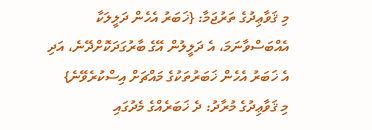މި ޤަވާޢިދުގެ ތަރުޖަމާ: {ޚަބަރު އެހެން ދަލީލަކާ އެއްބަސްވާނަމަ، އެ ދަލީލުން އޭގެ ބާރުގަދަކޮށްދޭނެ، އަދި އެ ޚަބަރު އެހެން ޚަބަރުތަކުގެ މައްޗަށް އިސްކުރެވޭނެ}
މި ޤަވާޢިދުގެ މުރާދު: ދެ ޚަބަރެއްގެ މެދުގައި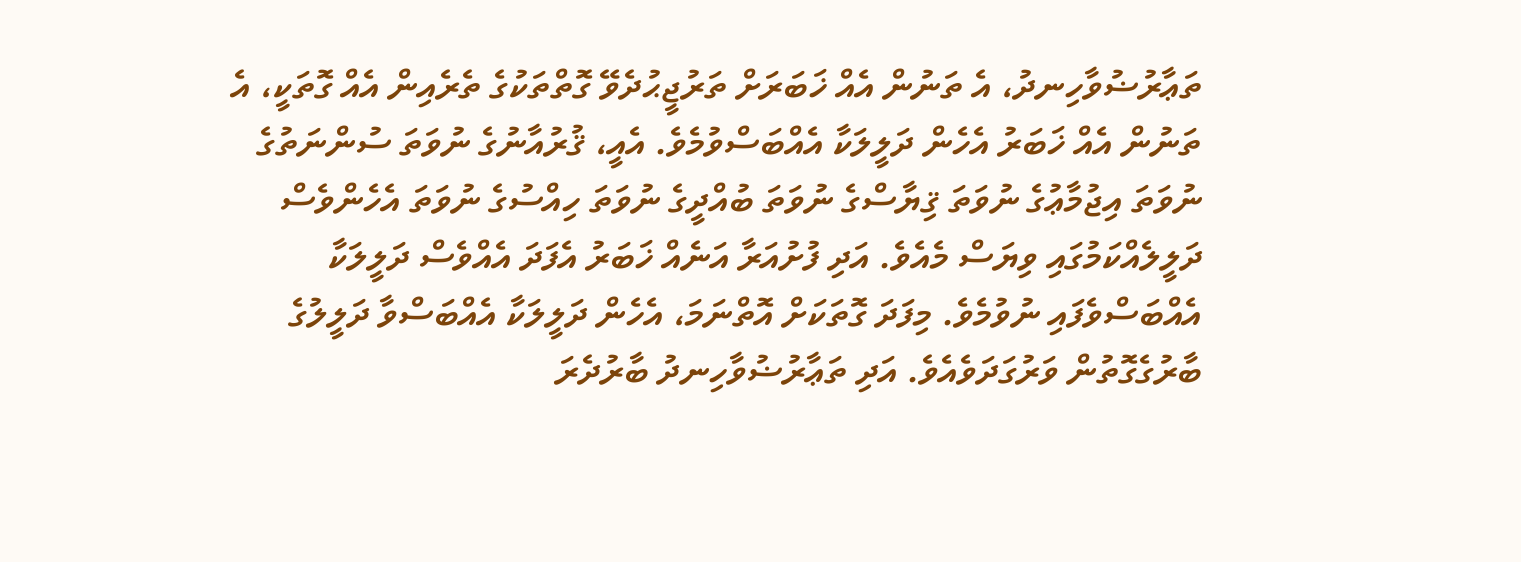ތަޢާރުޟުވާހިނދު، އެ ތަނުން އެއް ޚަބަރަށް ތަރުޖީޙުދެވޭ ގޮތްތަކުގެ ތެރެއިން އެއް ގޮތަކީ، އެ ތަނުން އެއް ޚަބަރު އެހެން ދަލީލަކާ އެއްބަސްވުމެވެ. އެއީ، ޤުރުއާނުގެ ނުވަތަ ސުންނަތުގެ ނުވަތަ އިޖުމާޢުގެ ނުވަތަ ޤިޔާސްގެ ނުވަތަ ބުއްދީގެ ނުވަތަ ހިއްސުގެ ނުވަތަ އެހެންވެސް ދަލީލެއްކަމުގައި ވިޔަސް މެއެވެ. އަދި ފުށުއަރާ އަނެއް ޚަބަރު އެފަދަ އެއްވެސް ދަލީލަކާ އެއްބަސްވެފައި ނުވުމެވެ. މިފަދަ ގޮތަކަށް އޮތްނަމަ، އެހެން ދަލީލަކާ އެއްބަސްވާ ދަލީލުގެ ބާރުގެގޮތުން ވަރުގަދަވެއެވެ. އަދި ތަޢާރުޟުވާހިނދު ބާރުދެރަ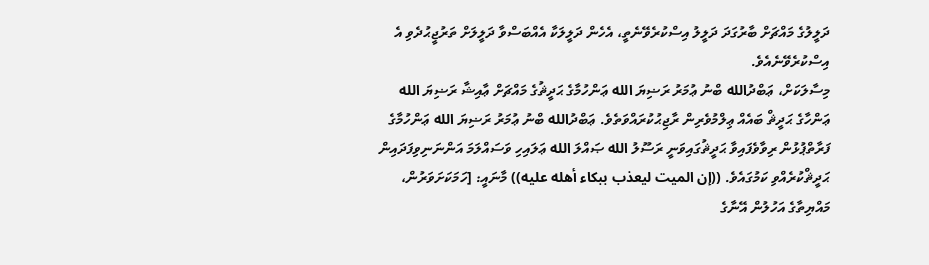ދަލީލުގެ މައްޗަށް ބާރުގަދަ ދަލީލު އިސްކުރެވޭނެތީ، އެހެން ދަލީލަކާ އެއްބަސްވާ ދަލީލަށް ތަރުޖީޙުދެވި އެ އިސްކުރެވޭނެއެވެ.
މިސާލަކަށް، ޢަބްދުالله ބްނު ޢުމަރު ރަޟިޔަ الله ޢަންހުމާގެ ޙަދީޘުގެ މައްޗަށް ޢާއިޝާ ރަޟިޔަ الله ޢަންހާގެ ޙަދީޘް ބައެއް ޢިލްމުވެރިން ރާޖިޙުކުރައްވަތެވެ. ޢަބްދުالله ބްނު ޢުމަރު ރަޟިޔަ الله ޢަންހުމާގެ ފަރާތްޕުޅުން ރިވާވެފައިވާ ޙަދީޘުގައިވަނީ ރަސޫލު الله ޞައްލަ الله ޢަލައިހި ވަސައްލަމަ އަންނަނިވިފަދައިން ޙަދީޘްކުރެއްވި ކަމުގައެވެ. ((إن الميت ليعذب ببكاء أهله عليه)) މާނައީ: [ހަމަކަށަވަރުން، މައްޔިތާގެ އަހުލުން އޭނާގެ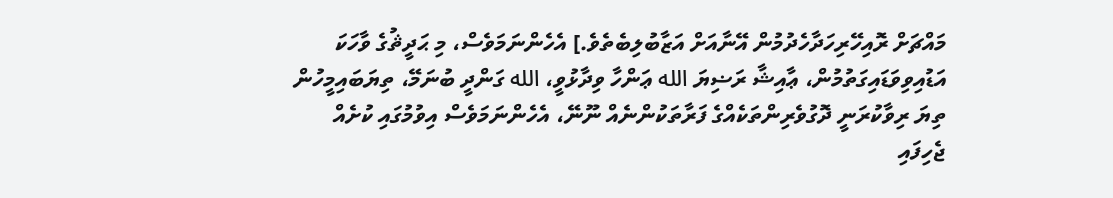މައްޗަށް ރޮއިހޭރިހަދާހެދުމުން އޭނާއަށް އަޒާބުލިބެތެވެ.] އެހެންނަމަވެސް، މި ޙަދީޘުގެ ވާހަކަ އަޑުއިވިވަޑައިގަތުމުން، ޢާއިޝާ ރަޟިޔަ الله ޢަންހާ ވިދާޅުވީ، الله ގަންދީ ބުނަމޭ، ތިޔަބައިމީހުން ތިޔަ ރިވާކުރަނީ ދޮގުވެރިންތަކެއްގެ ފަރާތަކުންނެއް ނޫނޭ، އެހެންނަމަވެސް އިވުމުގައި ކުށެއް ޖެހިފައި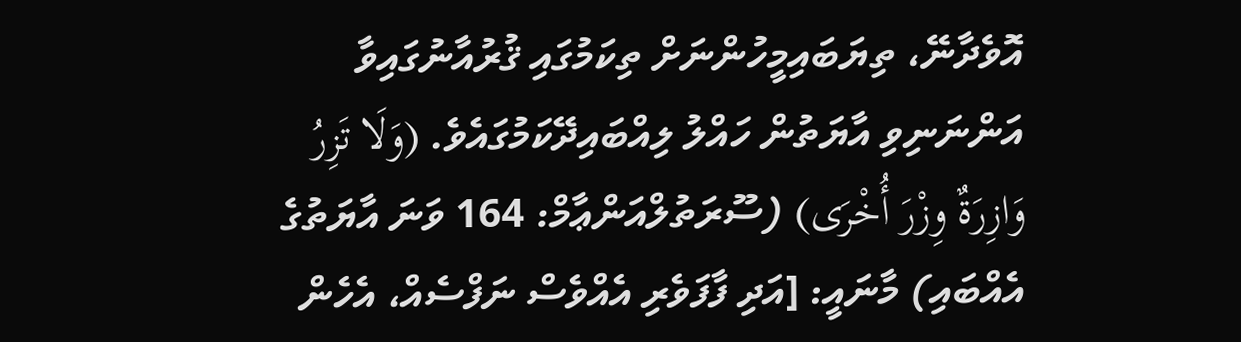އޮވެދާނޭ، ތިޔަބައިމީހުންނަށް ތިކަމުގައި ޤުރުއާނުގައިވާ އަންނަނިވި އާޔަތުން ހައްލު ލިއްބައިދޭކަމުގައެވެ. (وَلَا تَزِرُ وَازِرَةٌ وِزْرَ أُخْرَى) (ސޫރަތުލްއަންޢާމް: 164 ވަނަ އާޔަތުގެ އެއްބައި) މާނައީ: [އަދި ފާފަވެރި އެއްވެސް ނަފްސެއް، އެހެން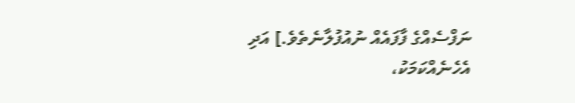ނަފްސެއްގެ ފާފައެއް ނުއުފުލާނެތެވެ.] އަދި އެހެނެއްކަމަކު،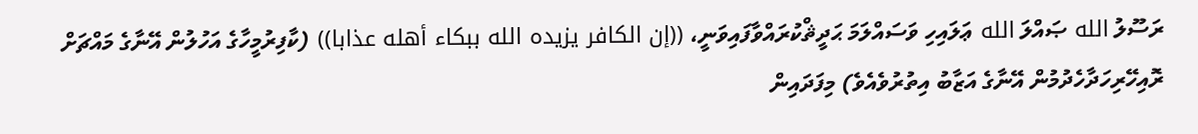ރަސޫލު الله ޞައްލަ الله ޢަލައިހި ވަސައްލަމަ ޙަދީޘްކުރައްވާފައިވަނީ، ((إن الكافر يزيده الله ببكاء أهله عذابا)) (ކާފިރުމީހާގެ އަހުލުން އޭނާގެ މައްޗަށް ރޮއިހޭރިހަދާހެދުމުން އޭނާގެ އަޒާބު އިތުރުވެއެވެ) މިފަދައިން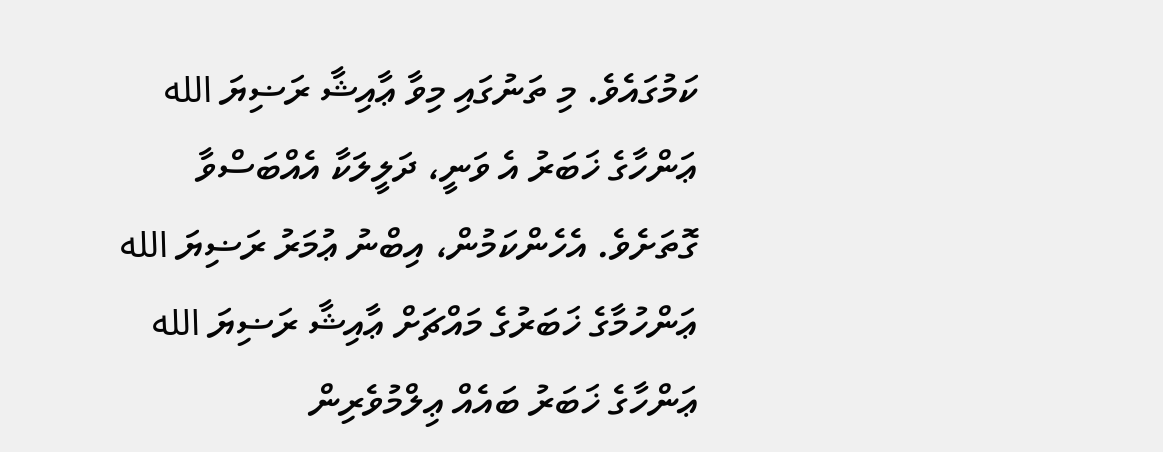ކަމުގައެވެ. މި ތަނުގައި މިވާ ޢާއިޝާ ރަޟިޔަ الله ޢަންހާގެ ޚަބަރު އެ ވަނީ، ދަލީލަކާ އެއްބަސްވާ ގޮތަށެވެ. އެހެންކަމުން، އިބްނު ޢުމަރު ރަޟިޔަ الله ޢަންހުމާގެ ޚަބަރުގެ މައްޗަށް ޢާއިޝާ ރަޟިޔަ الله ޢަންހާގެ ޚަބަރު ބައެއް ޢިލްމުވެރިން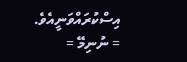އިސްކުރައްވަނީއެވެ.
= ނުނިމޭ =